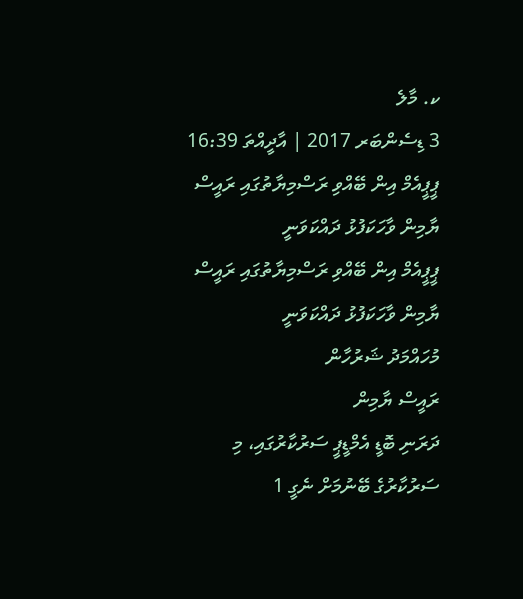ކ. މާލެ
3 ޑިސެންބަރ 2017 | އާދީއްތަ 16:39
ޕީޕީއެމް އިން ބޭއްވި ރަސްމިޔާތުގައި ރައީސް ޔާމިން ވާހަކަފުޅު ދައްކަވަނީ
ޕީޕީއެމް އިން ބޭއްވި ރަސްމިޔާތުގައި ރައީސް ޔާމިން ވާހަކަފުޅު ދައްކަވަނީ
މުހައްމަދު ޝަރުހާން
ރައީސް ޔާމިން
ދަރަނި ބޮޑީ އެމްޑީޕީ ސަރުކާރުގައި، މި ސަރުކާރުގެ ބޭނުމަށް ނެގީ 1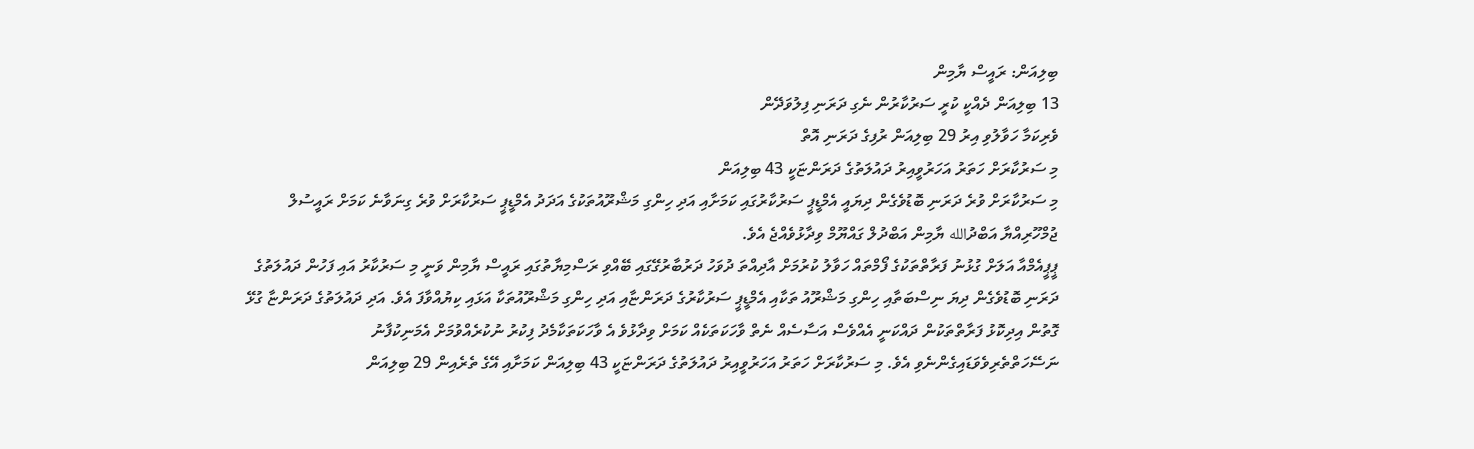ބިލިއަން: ރައީސް ޔާމިން
13 ބިލިއަން ދެއްކީ ކުރީ ސަރުކާރުން ނެގި ދަރަނި ފިލުވަދޭން
ވެރިކަމާ ހަވާލުވި އިރު 29 ބިލިއަން ރުފިގެ ދަރަނި އޮތް
މި ސަރުކާރަށް ހަތަރު އަހަރުވީއިރު ދައުލަތުގެ ދަރަންޏަކީ 43 ބިލިއަން
މި ސަރުކާރަށް ވުރެ ދަރަނި ބޮޑުވެގެން ދިޔައީ އެމްޑީޕީ ސަރުކާރުގައި ކަމަށާއި އަދި ހިންގި މަޝްރޫއުތަކުގެ އަދަދު އެމްޑީޕީ ސަރުކާރަށް ވުރެ ގިނަވާނެ ކަމަށް ރައީސުލް ޖުމްހޫރިއްޔާ އަބްދުالله ޔާމިން އަބްދުލް ގައްޔޫމް ވިދާޅުވެއްޖެ އެވެ.
ޕީޕީއެމްއާ އަލަށް ގުޅުނު ފަރާތްތަކުގެ ފޯމްތައް ހަވާލު ކުރުމަށް އާދިއްތަ ދުވަހު ދަރުބާރުގޭގައި ބޭއްވި ރަސްމިޔާތުގައި ރައީސް ޔާމިން ވަނީ މި ސަރުކާރު އައި ފަހުން ދައުލަތުގެ ދަރަނި ބޮޑުވެގެން ދިޔަ ނިސްބަތާއި ހިންގި މަޝްރޫއު ތަކާއި އެމްޑީޕީ ސަރުކާރުގެ ދަރަންޏާއި އަދި ހިންގި މަޝްރޫއުތަކާ އަޅައި ކިޔުއްވާފަ އެވެ. އަދި ދައުލަތުގެ ދަރަންޏާ ގުޅޭ ގޮތުން އިދިކޮޅު ފަރާތްތަކުން ދައްކަނީ އެއްވެސް އަސާސެއް ނެތް ވާހަކަތަކެއް ކަމަށް ވިދާޅުވެ އެ ވާހަކަތަކާމެދު ފިކުރު ނުކުރެއްވުމަށް އެމަނިކުފާނު ނަސޭހަތްތެރިވެވަޑައިގެންނެވި އެވެ. މި ސަރުކާރަށް ހަތަރު އަހަރުވީއިރު ދައުލަތުގެ ދަރަންޏަކީ 43 ބިލިއަން ކަމަށާއި އޭގެ ތެރެއިން 29 ބިލިއަން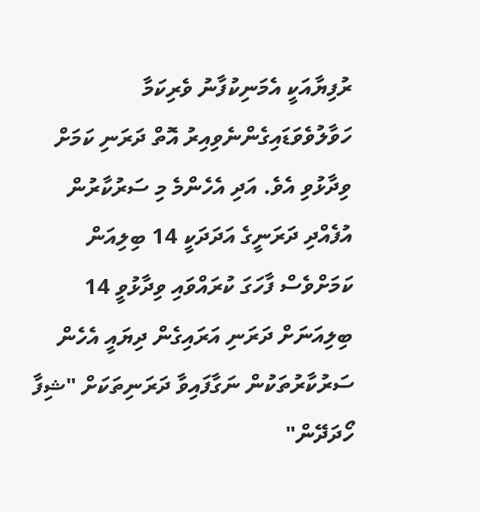ރުފިޔާއަކީ އެމަނިކުފާނު ވެރިކަމާ ހަވާލުވެވަޑައިގެންނެވިއިރު އޮތް ދަރަނި ކަމަށް ވިދާޅުވި އެވެ. އަދި އެހެންމެ މި ސަރުކާރުން އުފެއްދި ދަރަނީގެ އަދަދަކީ 14 ބިލިއަން ކަމަށްވެސް ފާހަގަ ކުރައްވައި ވިދާޅުވީ 14 ބިލިއަނަށް ދަރަނި އަރައިގެން ދިޔައީ އެހެން ސަރުކާރުތަކުން ނަގާފައިވާ ދަރަނިތަކަށް "ޝިފާ ހޯދަދޭން"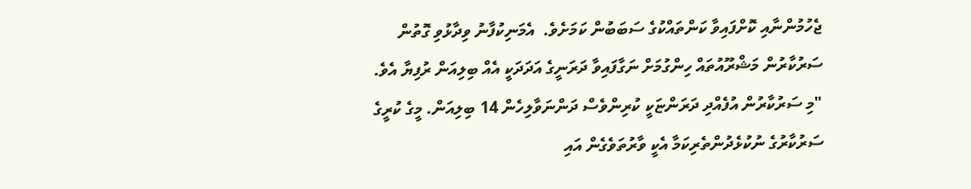ޖެހުމުންނާއި ކޮށްފައިވާ ކަންތައްކުގެ ސަބަބުން ކަމަށެވެ.  އެމަނިކުފާނު ވިދާޅުވި ގޮތުން ސަރުކާރުން މަޝްރޫއުތައް ހިންގުމަށް ނަގާފައިވާ ދަރަނީގެ އަދަދަކީ އެއް ބިލިއަން ރުފިޔާ އެވެ.
"މި ސަރުކާރުން އުފެއްދި ދަރަންޏަކީ ކުރިންވެސް ދަންނަވާލިހެން 14 ބިލިއަން. މީގެ ކުރީގެ ސަރުކާރުގެ ނުކުޅެދުންތެރިކަމާ އެކީ ވާރުތަވެގެން އައި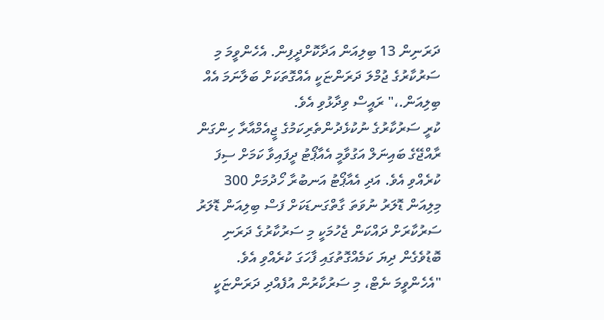ދަރަނިން 13 ބިލިއަން އަދާކޮށްދީފިން. އެހެންވީމަ މި ސަރުކާރުގެ ޖުމްލަ ދަރަންޏަކީ އެއްގޮތަކަށް ބަލާނަމަ އެއް ބިލިއަން.،" ރައީސް ވިދާޅުވި އެވެ.
ކުރީ ސަރުކާރުގެ ނުކުޅެދުންތެރިކަމުގެ ޖީއެމްއާރާ ހިންގަން ރާއްޖޭގެ ބައިނަލް އަގުވާމީ އެއާޕޯޓު ދީފައިވާ ކަމަށް ސިފަ ކުރެއްވި އެވެ. އަދި އެއާޕޯޓު އަނބުރާ ހޯދުމަށް 300 މިލިއަން ޑޮލަރު ނުވަތަ ގާތްގަނޑަކަށް ފަސް ބިލިއަން ޑޮލަރު ސަރުކާރަށް ދައްކަން ޖެހުމަކީ މި ސަރުކާރުގެ ދަރަނި ބޮޑުވެގެން ދިޔަ ކަމެއްގޮތުގައި ފާހަގަ ކުރެއްވި އެވެ.
"އެހެންވީމަ ނެޓް، މި ސަރުކާރުން އުފެއްދި ދަރަންޏަކީ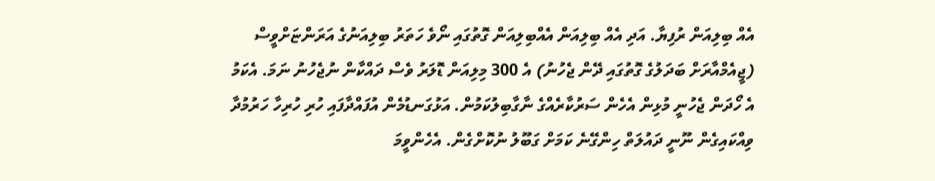އެއް ބިލިއަން ރުފިޔާ. އަދި އެއް ބިލިއަން އެއްބިލިއަން ގޮތުގައި ނޯވެ ހަތަރު ބިލިއަނުގެ އަރަންޏަށްވީސް (ޖީއެމްއާރަށް ބަދަލުގެ ގޮތުގައި ދޭން ޖެހުނު) އެ 300 މިލިއަން ޑޮލަރު ވެސް ދައްކާން ނުޖެހުނު ނަމަ. އެކަމު އެ ހޯދަން ޖެހުނީ މުޅިން އެހެން ސަރުކާރެއްގެ ނާގާބިލުކަމުން. އަޅުގަނޑުމެން އުފައްދާފައި ހުރި ހުރިހާ ހަރުމުދާ ވިއްކައިގެން ނޫނީ ދައުލަތް ހިންގޭނެ ކަމަށް ގަބޫލު ނުކޮށްގެން. އެހެންވީމަ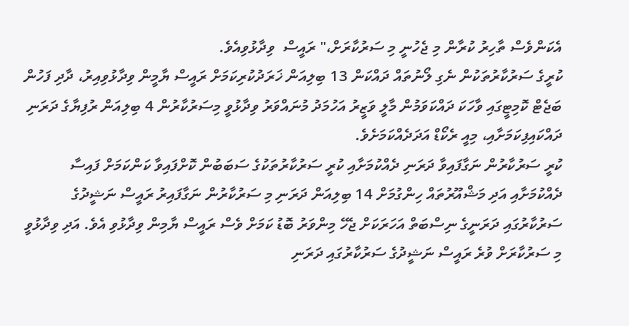އެކަންވެސް ތާހިރު ކުރާން މި ޖެހުނީ މި ސަރުކާރަށް،" ރައީސް  ވިދާޅުވިއެވެ.
ކުރީގެ ސަރުކާރުތަކުން ނެގި ލޯނުތައް ދައްކަން 13 ބިލިއަން ޚަރަދުކުރިކަމަށް ރައީސް ޔާމީން ވިދާޅުވިއިރު، ދާދި ފަހުން ބަޖެޓް ކޮމިޓީގައި ވާހަކަ ދައްކަވަމުން މާލީ ވަޒީރު އަހުމަދު މުނައްވަރު ވިދާޅުވީ މިސަރުކާރުން 4 ބިލިއަން ރުފިޔާގެ ދަރަނި ދައްކައިފިކަމަށާއި، މިއީ ރެކޯޑް އަދަދެއްކަމަށެވެ.
ކުރީ ސަރުކާރުން ނަގާފައިވާ ދަރަނި ދެއްކުމަށާއި ކުރީ ސަރުކާރުތަކުގެ ސަބަބުން ކޮށްފައިވާ ކަންކަމަށް ފައިސާ ދެއްކުމަށާއި އަދި މަޝްއޫރުތައް ހިންގުމަށް 14 ބިލިއަން ދަރަނި މި ސަރުކާރުން ނަގާފައިރު ރައީސް ނަޝީދުގެ ސަރުކާރުގައި ދަރަނީގެ ނިސްބަތް އަހަރަކަށް ޖެހޭ މިންވަރު ބޮޑު ކަމަށް ވެސް ރައީސް ޔާމިން ވިދާޅުވި އެވެ. އަދި ވިދާޅުވީ މި ސަރުކާރަށް ވުރެ ރައީސް ނަޝީދުގެ ސަރުކާރުގައި ދަރަނި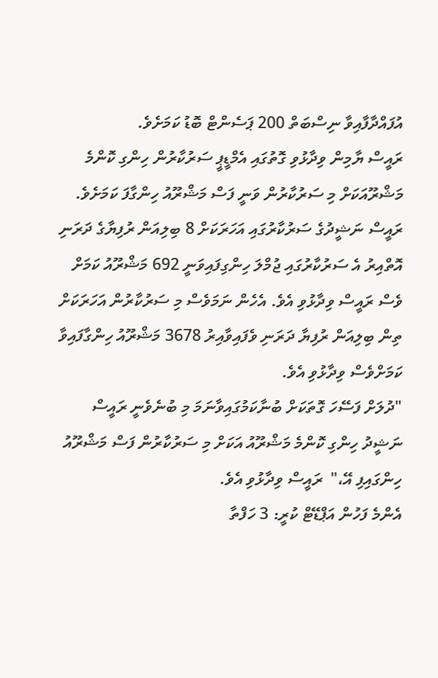އުފައްދާފާއިވާ ނިސްބަތް 200 ޕަސެންޓް ބޮޑު ކަމަށެވެ.
ރައީސް ޔާމިން ވިދާޅުވި ގޮތުގައި އެމްޑީޕީ ސަރުކާރުން ހިންގި ކޮންމެ މަޝްރޫއަކަށް މި ސަރުކާރުން ވަނީ ފަސް މަޝްރޫއު ހިންގާފަ ކަމަށެވެ. ރައީސް ނަޝީދުގެ ސަރުކާރުގައި އަހަރަކަށް 8 ބިލިއަން ރުފިޔާގެ ދަރަނި އޮތްއިރު އެ ސަރުކާރުގައި ޖުމްލަ ހިންގިފައިވަނީ 692 މަޝްރޫއު ކަމަށް ވެސް ރައީސް ވިދާޅުވި އެވެ. އެހެން ނަމަވެސް މި ސަރުކާރުން އަހަރަކަށް ތިން ބިލިއަން ރުފިޔާ ދަރަނި ވެފައިވާއިރު 3678 މަޝްރޫއު ހިންގާފައިވާ ކަމަށްވެސް ވިދާޅުވި އެވެ.
"ދުލަށް ފަސޭހަ ގޮތަކަށް ބުނާކަމުގައިވާނަމަ މި ބުނެވެނީ ރައީސް ނަޝީދު ހިންގި ކޮންމެ މަޝްރޫއު އަކަށް މި ސަރުކާރުން ފަސް މަޝްރޫއު ހިންގައިފި އޭ،"  ރައީސް ވިދާޅުވި އެވެ.
އެންމެ ފަހުން އަޕްޑޭޓް ކުރީ: 3 ހަފްތާ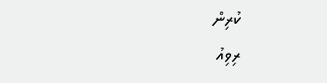ކުރިން
ރިވިއު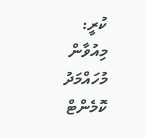ކުރީ: މިއުވާން މުހައްމަދު
ކޮމެންޓް